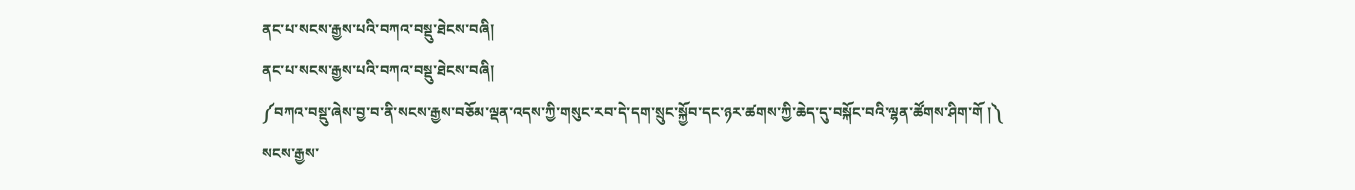ནང་པ་སངས་རྒྱས་པའི་བཀའ་བསྡུ་ཐེངས་བཞི།
ནང་པ་སངས་རྒྱས་པའི་བཀའ་བསྡུ་ཐེངས་བཞི།
༼བཀའ་བསྡུ་ཞེས་བྱ་བ་ནི་སངས་རྒྱས་བཅོམ་ལྡན་འདས་ཀྱི་གསུང་རབ་དེ་དག་སྲུང་སྐྱོབ་དང་ཉར་ཚགས་ཀྱི་ཆེད་དུ་བསྐོང་བའི་ལྷན་ཚོགས་ཤིག་གོ །༽
སངས་རྒྱས་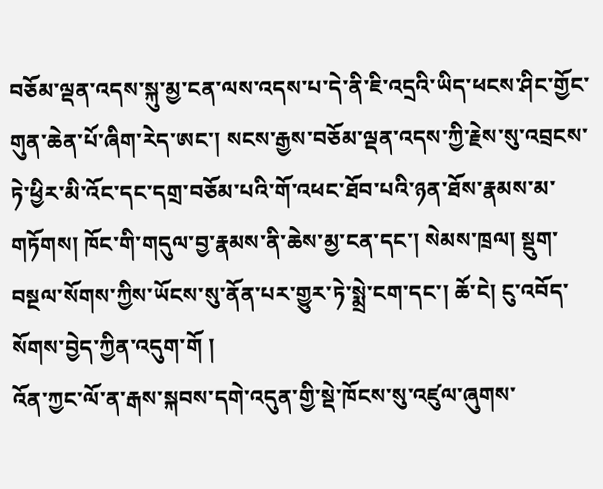བཅོམ་ལྡན་འདས་སྐུ་མྱ་ངན་ལས་འདས་པ་དེ་ནི་ཇི་འདྲའི་ཡིད་ཕངས་ཤིང་གྱོང་གུན་ཆེན་པོ་ཞིག་རེད་ཨང་། སངས་རྒྱས་བཅོམ་ལྡན་འདས་ཀྱི་རྗེས་སུ་འབྲངས་ཏེ་ཕྱིར་མི་འོང་དང་དགྲ་བཅོམ་པའི་གོ་འཕང་ཐོབ་པའི་ཉན་ཐོས་རྣམས་མ་གཏོགས། ཁོང་གི་གདུལ་བྱ་རྣམས་ནི་ཆེས་མྱ་ངན་དང་། སེམས་ཁྲལ། སྡུག་བསྔལ་སོགས་ཀྱིས་ཡོངས་སུ་ནོན་པར་གྱུར་ཏེ་སྨྲེ་ངག་དང་། ཆོ་ངེ། ངུ་འབོད་སོགས་བྱེད་ཀྱིན་འདུག་གོ །
འོན་ཀྱང་ལོ་ན་རྒས་སྐབས་དགེ་འདུན་གྱི་སྡེ་ཁོངས་སུ་འཛུལ་ཞུགས་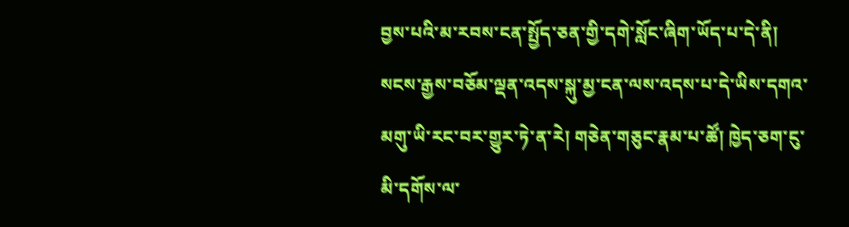བྱས་པའི་མ་རབས་ངན་སྤྱོད་ཅན་གྱི་དགེ་སློང་ཞིག་ཡོད་པ་དེ་ནི། སངས་རྒྱས་བཅོམ་ལྡན་འདས་སྐུ་མྱ་ངན་ལས་འདས་པ་དེ་ཡིས་དགའ་མགུ་ཡི་རང་བར་གྱུར་ཏེ་ན་རེ། གཅེན་གཅུང་རྣམ་པ་ཚོ། ཁྱེད་ཅག་ངུ་མི་དགོས་ལ་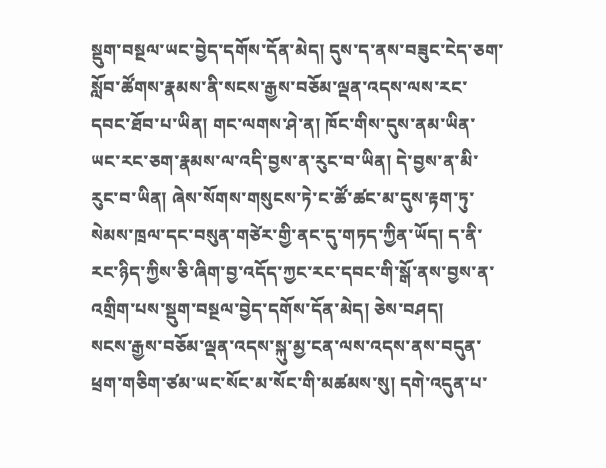སྡུག་བསྔལ་ཡང་བྱེད་དགོས་དོན་མེད། དུས་ད་ནས་བཟུང་ངེད་ཅག་སློབ་ཚོགས་རྣམས་ནི་སངས་རྒྱས་བཅོམ་ལྡན་འདས་ལས་རང་དབང་ཐོབ་པ་ཡིན། གང་ལགས་ཤེ་ན། ཁོང་གིས་དུས་ནམ་ཡིན་ཡང་རང་ཅག་རྣམས་ལ་འདི་བྱས་ན་རུང་བ་ཡིན། དེ་བྱས་ན་མི་རུང་བ་ཡིན། ཞེས་སོགས་གསུངས་ཏེ་ང་ཚོ་ཚང་མ་དུས་རྟག་ཏུ་སེམས་ཁྲལ་དང་བསུན་གཙེར་གྱི་ནང་དུ་གཏད་ཀྱིན་ཡོད། ད་ནི་རང་ཉིད་ཀྱིས་ཅི་ཞིག་བྱ་འདོད་ཀྱང་རང་དབང་གི་སྒོ་ནས་བྱས་ན་འགྲིག་པས་སྡུག་བསྔལ་བྱེད་དགོས་དོན་མེད། ཅེས་བཤད།
སངས་རྒྱས་བཅོམ་ལྡན་འདས་སྐུ་མྱ་ངན་ལས་འདས་ནས་བདུན་ཕྲག་གཅིག་ཙམ་ཡང་སོང་མ་སོང་གི་མཚམས་སུ། དགེ་འདུན་པ་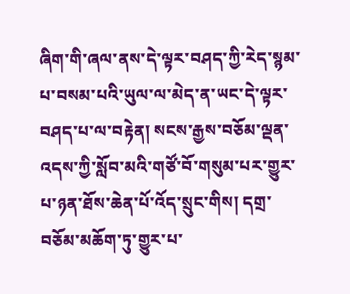ཞིག་གི་ཞལ་ནས་དེ་ལྟར་བཤད་ཀྱི་རེད་སྙམ་པ་བསམ་པའི་ཡུལ་ལ་མེད་ན་ཡང་དེ་ལྟར་བཤད་པ་ལ་བརྟེན། སངས་རྒྱས་བཅོམ་ལྡན་འདས་ཀྱི་སློབ་མའི་གཙོ་བོ་གསུམ་པར་གྱུར་པ་ཉན་ཐོས་ཆེན་པོ་འོད་སྲུང་གིས། དགྲ་བཅོམ་མཆོག་ཏུ་གྱུར་པ་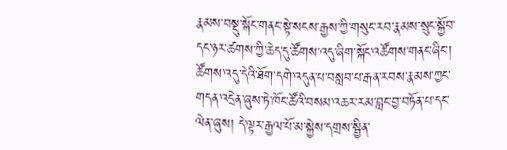རྣམས་བསྡུ་སྐོང་གནང་སྟེ་སངས་རྒྱས་ཀྱི་གསུང་རབ་རྣམས་སྲུང་སྐྱོབ་དང་ཉར་ཚགས་ཀྱི་ཆེད་དུ་ཚོགས་འདུ་ཞིག་སྐོང་འཚོགས་གནང་ཞིང་། ཚོགས་འདུ་དེའི་ཐོག་དགེ་འདུན་པ་བསླབ་པ་རྒན་རབས་རྣམས་ཀྱང་གདན་འདྲེན་ཞུས་ཏེ་ཁོང་ཚོའི་བསམ་འཆར་རམ་བླང་བྱ་བཏོན་པ་དང་ལེན་ཞུས། དེ་ལྟར་རྒྱལ་པོ་མ་སྐྱེས་དགྲས་སྦྱིན་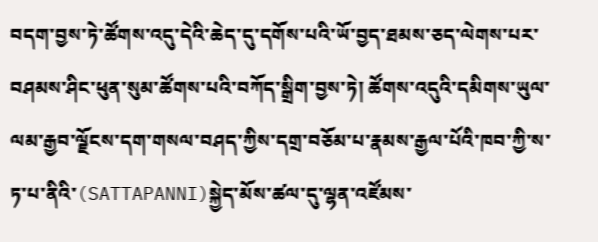བདག་བྱས་ཏེ་ཚོགས་འདུ་དེའི་ཆེད་དུ་དགོས་པའི་ཡོ་བྱད་ཐམས་ཅད་ལེགས་པར་བཤམས་ཤིང་ཕུན་སུམ་ཚོགས་པའི་བཀོད་སྒྲིག་བྱས་ཏེ། ཚོགས་འདུའི་དམིགས་ཡུལ་ལམ་རྒྱབ་ལྗོངས་དག་གསལ་བཤད་ཀྱིས་དགྲ་བཅོམ་པ་རྣམས་རྒྱལ་པོའི་ཁབ་ཀྱི་ས་ཏ་པ་ནིའི་(SATTAPANNI)སྐྱེད་མོས་ཚལ་དུ་ལྷན་འཛོམས་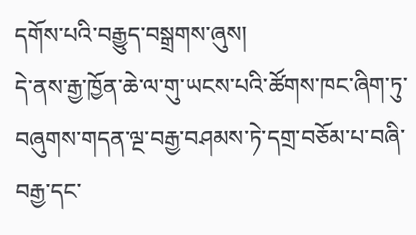དགོས་པའི་བརྒྱུད་བསྒྲགས་ཞུས།
དེ་ནས་རྒྱ་ཁྱོན་ཆེ་ལ་གུ་ཡངས་པའི་ཚོགས་ཁང་ཞིག་ཏུ་བཞུགས་གདན་ལྔ་བརྒྱ་བཤམས་ཏེ་དགྲ་བཅོམ་པ་བཞི་བརྒྱ་དང་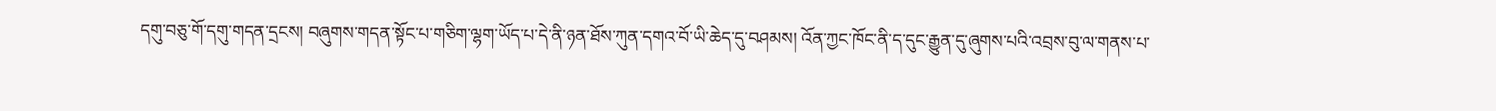དགུ་བཅུ་གོ་དགུ་གདན་དྲངས། བཞུགས་གདན་སྟོང་པ་གཅིག་ལྷག་ཡོད་པ་དེ་ནི་ཉན་ཐོས་ཀུན་དགའ་བོ་ཡི་ཆེད་དུ་བཤམས། འོན་ཀྱང་ཁོང་ནི་ད་དུང་རྒྱུན་དུ་ཞུགས་པའི་འབྲས་བུ་ལ་གནས་པ་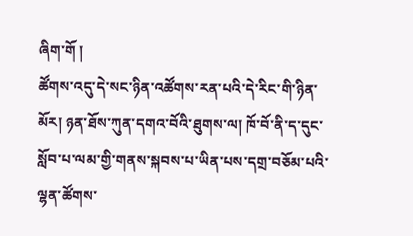ཞིག་གོ །
ཚོགས་འདུ་དེ་སང་ཉིན་འཚོགས་རན་པའི་དེ་རིང་གི་ཉིན་མོར། ཉན་ཐོས་ཀུན་དགའ་བོའི་ཐུགས་ལ། ཁོ་བོ་ནི་ད་དུང་སློབ་པ་ལམ་གྱི་གནས་སྐབས་པ་ཡིན་པས་དགྲ་བཅོམ་པའི་ལྷན་ཚོགས་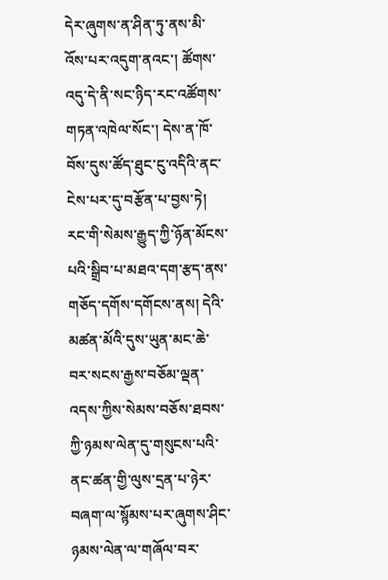དེར་ཞུགས་ན་ཤིན་ཏུ་ནས་མི་འོས་པར་འདུག་ནའང་། ཚོགས་འདུ་དེ་ནི་སང་ཉིད་རང་འཚོགས་གཏན་འཁེལ་སོང་། དེས་ན་ཁོ་བོས་དུས་ཚོད་ཐུང་ངུ་འདིའི་ནང་ངེས་པར་དུ་བརྩོན་པ་བྱས་ཏེ། རང་གི་སེམས་རྒྱུད་ཀྱི་ཉོན་མོངས་པའི་སྒྲིབ་པ་མཐའ་དག་རྩད་ནས་གཅོད་དགོས་དགོངས་ནས། དེའི་མཚན་མོའི་དུས་ཡུན་མང་ཆེ་བར་སངས་རྒྱས་བཅོམ་ལྡན་འདས་ཀྱིས་སེམས་བཅོས་ཐབས་ཀྱི་ཉམས་ལེན་དུ་གསུངས་པའི་ནང་ཚན་གྱི་ལུས་དྲན་པ་ཉེར་བཞག་ལ་སྙོམས་པར་ཞུགས་ཤིང་ཉམས་ལེན་ལ་གཞོལ་བར་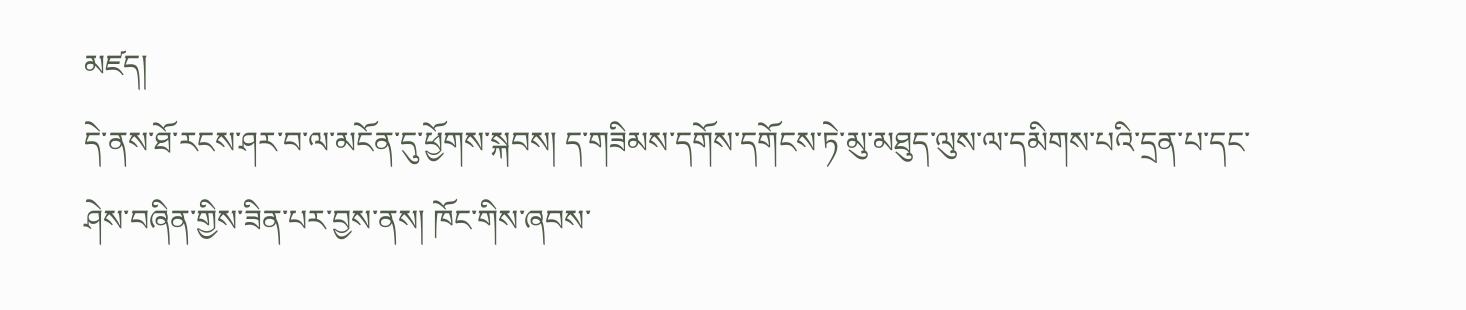མཛད།
དེ་ནས་ཐོ་རངས་ཤར་བ་ལ་མངོན་དུ་ཕྱོགས་སྐབས། ད་གཟིམས་དགོས་དགོངས་ཏེ་མུ་མཐུད་ལུས་ལ་དམིགས་པའི་དྲན་པ་དང་ཤེས་བཞིན་གྱིས་ཟིན་པར་བྱས་ནས། ཁོང་གིས་ཞབས་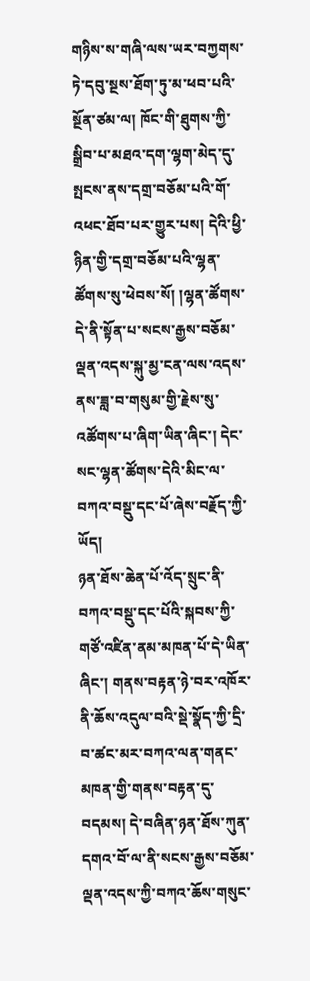གཉིས་ས་གཞི་ལས་ཡར་བཀྱགས་ཏེ་དབུ་སྔས་ཐོག་ཏུ་མ་ཕབ་པའི་སྔོན་ཙམ་ལ། ཁོང་གི་ཐུགས་ཀྱི་སྒྲིབ་པ་མཐའ་དག་ལྷག་མེད་དུ་སྤངས་ནས་དགྲ་བཅོམ་པའི་གོ་འཕང་ཐོབ་པར་གྱུར་པས། དེའི་ཕྱི་ཉིན་གྱི་དགྲ་བཅོམ་པའི་ལྷན་ཚོགས་སུ་ཕེབས་སོ། །ལྷན་ཚོགས་དེ་ནི་སྟོན་པ་སངས་རྒྱས་བཅོམ་ལྡན་འདས་སྐུ་མྱ་ངན་ལས་འདས་ནས་ཟླ་བ་གསུམ་གྱི་རྗེས་སུ་འཚོགས་པ་ཞིག་ཡིན་ཞིང་། དེང་སང་ལྷན་ཚོགས་དེའི་མིང་ལ་བཀའ་བསྡུ་དང་པོ་ཞེས་བརྗོད་ཀྱི་ཡོད།
ཉན་ཐོས་ཆེན་པོ་འོད་སྲུང་ནི་བཀའ་བསྡུ་དང་པོའི་སྐབས་ཀྱི་གཙོ་འཛིན་ནམ་མཁན་པོ་དེ་ཡིན་ཞིང་། གནས་བརྟན་ཉེ་བར་འཁོར་ནི་ཆོས་འདུལ་བའི་སྡེ་སྣོད་ཀྱི་དྲི་བ་ཚང་མར་བཀའ་ལན་གནང་མཁན་གྱི་གནས་བརྟན་དུ་བདམས། དེ་བཞིན་ཉན་ཐོས་ཀུན་དགའ་བོ་ལ་ནི་སངས་རྒྱས་བཅོམ་ལྡན་འདས་ཀྱི་བཀའ་ཆོས་གསུང་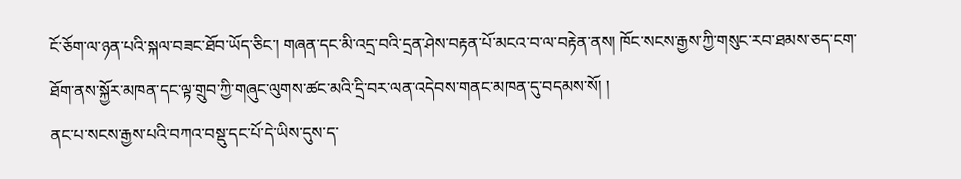ངོ་ཅོག་ལ་ཉན་པའི་སྐལ་བཟང་ཐོབ་ཡོད་ཅིང་། གཞན་དང་མི་འདྲ་བའི་དྲན་ཤེས་བརྟན་པོ་མངའ་བ་ལ་བརྟེན་ནས། ཁོང་སངས་རྒྱས་ཀྱི་གསུང་རབ་ཐམས་ཅད་ངག་ཐོག་ནས་སྐྱོར་མཁན་དང་ལྟ་གྲུབ་ཀྱི་གཞུང་ལུགས་ཚང་མའི་དྲི་བར་ལན་འདེབས་གནང་མཁན་དུ་བདམས་སོ། །
ནང་པ་སངས་རྒྱས་པའི་བཀའ་བསྡུ་དང་པོ་དེ་ཡིས་དུས་ད་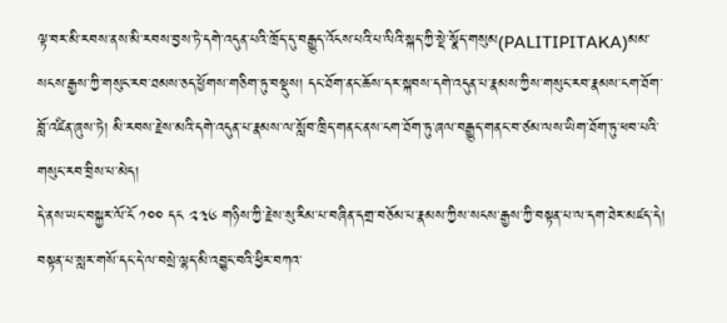ལྟ་བར་མི་རབས་ནས་མི་རབས་བྱས་ཏེ་དགེ་འདུན་པའི་ཁྲོད་དུ་བརྒྱུད་འོངས་པའི་པ་ལིའི་སྐད་ཀྱི་སྡེ་སྣོད་གསུམ(PALITIPITAKA)མམ་སངས་རྒྱས་ཀྱི་གསུང་རབ་ཐམས་ཅད་ཕྱོགས་གཅིག་ཏུ་བསྡུས། དང་ཐོག་ནང་ཆོས་དར་སྐབས་དགེ་འདུན་པ་རྣམས་ཀྱིས་གསུང་རབ་རྣམས་ངག་ཐོག་བློ་འཛིན་ཞུས་ཏེ། མི་རབས་རྗེས་མའི་དགེ་འདུན་པ་རྣམས་ལ་སློབ་ཁྲིད་གནང་ནས་ངག་ཐོག་ཏུ་ཞལ་བརྒྱུད་གནང་བ་ཙམ་ལས་ཡིག་ཐོག་ཏུ་ཕབ་པའི་གསུང་རབ་བྲིས་པ་མེད།
དེ་ནས་ཡང་བསྐྱར་ལོ་ངོ ༡༠༠ དང ༢༣༦ གཉིས་ཀྱི་རྗེས་སུ་རིམ་པ་བཞིན་དགྲ་བཅོམ་པ་རྣམས་ཀྱིས་སངས་རྒྱས་ཀྱི་བསྟན་པ་ལ་དག་ཐེར་མཛད་དེ། བསྟན་པ་སླར་གསོ་དང་དེ་ལ་བསྲེ་ལྷད་མི་འབྱུང་བའི་ཕྱིར་བཀའ་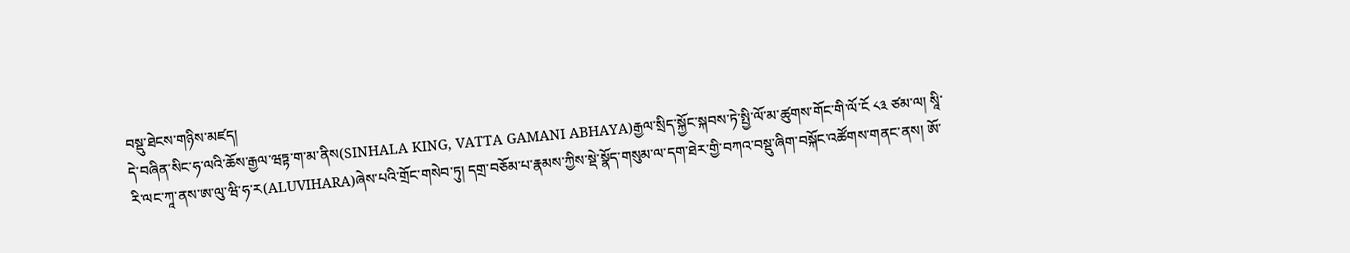བསྡུ་ཐེངས་གཉིས་མཛད།
དེ་བཞིན་སིང་ཧ་ལའི་ཆོས་རྒྱལ་ཝཏྟ་ག་མ་ནིས(SINHALA KING, VATTA GAMANI ABHAYA)རྒྱལ་སྲིད་སྐྱོང་སྐབས་ཏེ་སྤྱི་ལོ་མ་ཚུགས་གོང་གི་ལོ་ངོ ༨༣ ཙམ་ལ། སཱི་རི་ལང་ཀཱ་ནས་ཨ་ལུ་ཝི་ཧ་ར(ALUVIHARA)ཞེས་པའི་གྲོང་གསེབ་ཏུ། དགྲ་བཅོམ་པ་རྣམས་ཀྱིས་སྡེ་སྣོད་གསུམ་ལ་དག་ཐེར་གྱི་བཀའ་བསྡུ་ཞིག་བསྐོང་འཚོགས་གནང་ནས། ཨོ་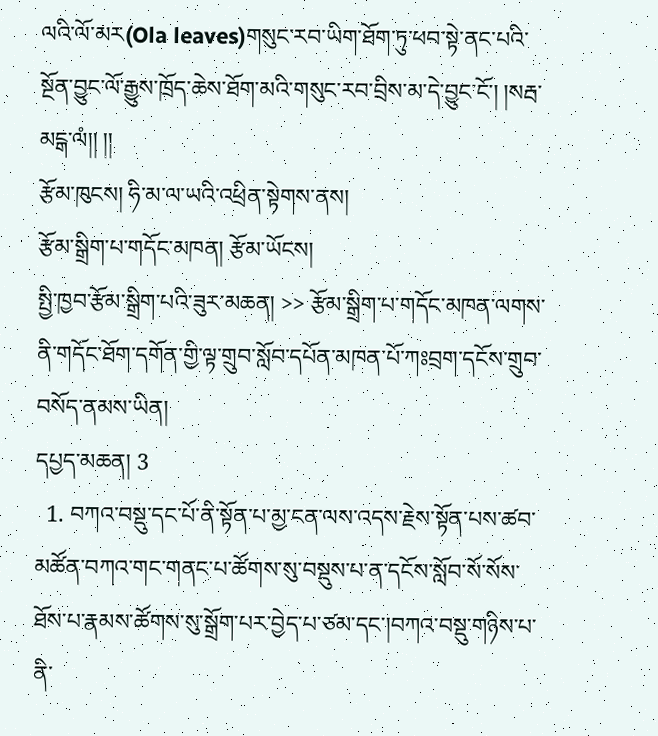ལའི་ལོ་མར(Ola leaves)གསུང་རབ་ཡིག་ཐོག་ཏུ་ཕབ་སྟེ་ནང་པའི་སྔོན་བྱུང་ལོ་རྒྱུས་ཁྲོད་ཆེས་ཐོག་མའི་གསུང་རབ་བྲིས་མ་དེ་བྱུང་ངོ་། །སརྦ་མངྒ་ལཾ།། །།
རྩོམ་ཁུངས། ཧི་མ་ལ་ཡའི་འཕྲིན་སྟེགས་ནས།
རྩོམ་སྒྲིག་པ་གདོང་མཁན། རྩོམ་ཡོངས།
སྤྱི་ཁྱབ་རྩོམ་སྒྲིག་པའི་ཟུར་མཆན། >> རྩོམ་སྒྲིག་པ་གདོང་མཁན་ལགས་ནི་གདོང་ཐོག་དགོན་གྱི་ལྟ་གྲུབ་སློབ་དཔོན་མཁན་པོ་ཀཿབྲག་དངོས་གྲུབ་བསོད་ནམས་ཡིན།
དཔྱད་མཆན། 3
  1. བཀའ་བསྡུ་དང་པོ་ནི་སྟོན་པ་མྱ་ངན་ལས་འདས་རྗེས་སྟོན་པས་ཚབ་མཚོན་བཀའ་གང་གནང་པ་ཚོགས་སུ་བསྡུས་པ་ན་དངོས་སློབ་སོ་སོས་ཐོས་པ་རྣམས་ཚོགས་སུ་སྒྲོག་པར་བྱེད་པ་ཙམ་དང་།བཀའ་བསྡུ་གཉིས་པ་ནི་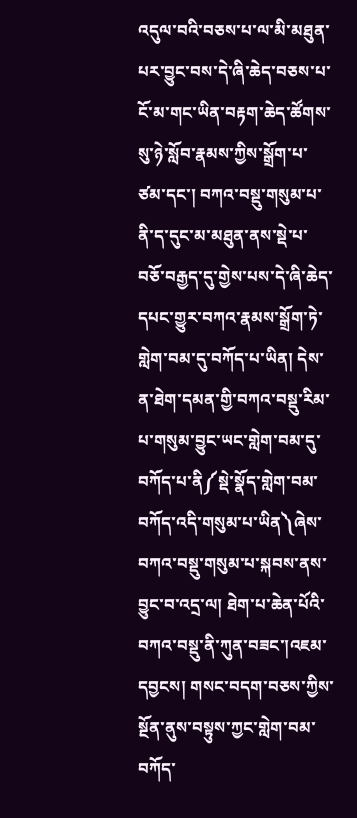འདུལ་བའི་བཅས་པ་ལ་མི་མཐུན་པར་བྱུང་བས་དེ་ཞི་ཆེད་བཅས་པ་ངོ་མ་གང་ཡིན་བརྟག་ཆེད་ཚོགས་སུ་ཉེ་སློབ་རྣམས་ཀྱིས་སྒྲོག་པ་ཙམ་དང་། བཀའ་བསྡུ་གསུམ་པ་ནི་ད་དུང་མ་མཐུན་ནས་སྡེ་པ་བཅོ་བརྒྱད་དུ་གྱེས་པས་དེ་ཞི་ཆེད་དཔང་གྱུར་བཀའ་རྣམས་སྒྲོག་ཏེ་གླེག་བམ་དུ་བཀོད་པ་ཡིན། དེས་ན་ཐེག་དམན་གྱི་བཀའ་བསྡུ་རིམ་པ་གསུམ་བྱུང་ཡང་གླེག་བམ་དུ་བཀོད་པ་ནི༼སྡེ་སྣོད་གླེག་བམ་བཀོད་འདི་གསུམ་པ་ཡིན༽ཞེས་བཀའ་བསྡུ་གསུམ་པ་སྐབས་ནས་བྱུང་བ་འདྲ་ལ། ཐེག་པ་ཆེན་པོའི་བཀའ་བསྡུ་ནི་ཀུན་བཟང་།འཇམ་དབྱངས། གསང་བདག་བཅས་ཀྱིས་སྔོན་ནུས་བསྟུས་ཀྱང་གླེག་བམ་བཀོད་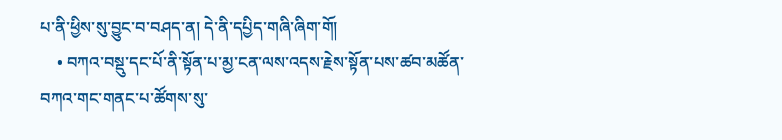པ་ནི་ཕྱིས་སུ་བྱུང་བ་བཤད་ན། དེ་ནི་དཔྱིད་གཞི་ཞིག་གོ།
    • བཀའ་བསྡུ་དང་པོ་ནི་སྟོན་པ་མྱ་ངན་ལས་འདས་རྗེས་སྟོན་པས་ཚབ་མཚོན་བཀའ་གང་གནང་པ་ཚོགས་སུ་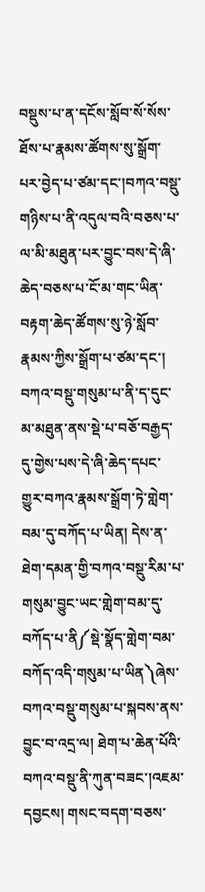བསྡུས་པ་ན་དངོས་སློབ་སོ་སོས་ཐོས་པ་རྣམས་ཚོགས་སུ་སྒྲོག་པར་བྱེད་པ་ཙམ་དང་།བཀའ་བསྡུ་གཉིས་པ་ནི་འདུལ་བའི་བཅས་པ་ལ་མི་མཐུན་པར་བྱུང་བས་དེ་ཞི་ཆེད་བཅས་པ་ངོ་མ་གང་ཡིན་བརྟག་ཆེད་ཚོགས་སུ་ཉེ་སློབ་རྣམས་ཀྱིས་སྒྲོག་པ་ཙམ་དང་། བཀའ་བསྡུ་གསུམ་པ་ནི་ད་དུང་མ་མཐུན་ནས་སྡེ་པ་བཅོ་བརྒྱད་དུ་གྱེས་པས་དེ་ཞི་ཆེད་དཔང་གྱུར་བཀའ་རྣམས་སྒྲོག་ཏེ་གླེག་བམ་དུ་བཀོད་པ་ཡིན། དེས་ན་ཐེག་དམན་གྱི་བཀའ་བསྡུ་རིམ་པ་གསུམ་བྱུང་ཡང་གླེག་བམ་དུ་བཀོད་པ་ནི༼སྡེ་སྣོད་གླེག་བམ་བཀོད་འདི་གསུམ་པ་ཡིན༽ཞེས་བཀའ་བསྡུ་གསུམ་པ་སྐབས་ནས་བྱུང་བ་འདྲ་ལ། ཐེག་པ་ཆེན་པོའི་བཀའ་བསྡུ་ནི་ཀུན་བཟང་།འཇམ་དབྱངས། གསང་བདག་བཅས་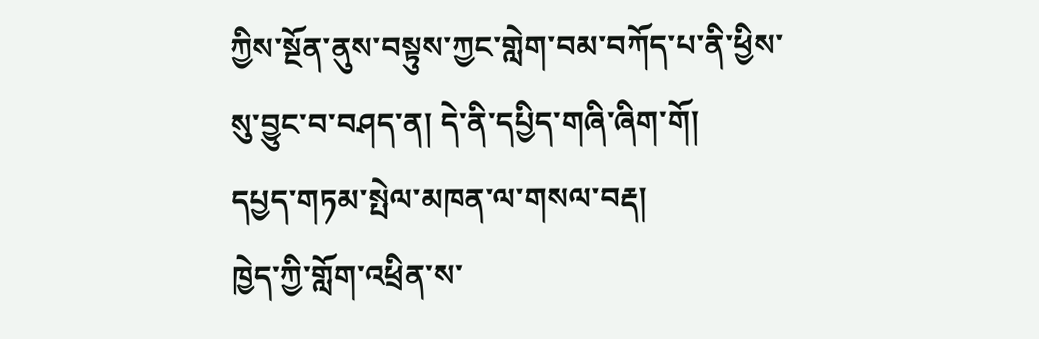ཀྱིས་སྔོན་ནུས་བསྟུས་ཀྱང་གླེག་བམ་བཀོད་པ་ནི་ཕྱིས་སུ་བྱུང་བ་བཤད་ན། དེ་ནི་དཔྱིད་གཞི་ཞིག་གོ།
དཔྱད་གཏམ་སྤེལ་མཁན་ལ་གསལ་བརྡ།
ཁྱེད་ཀྱི་གློག་འཕྲིན་ས་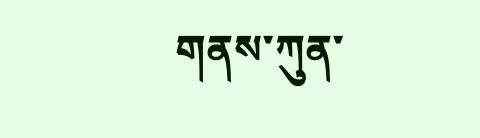གནས་ཀུན་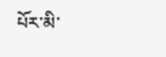པོར་མི་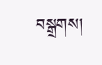བསྒྲགས།